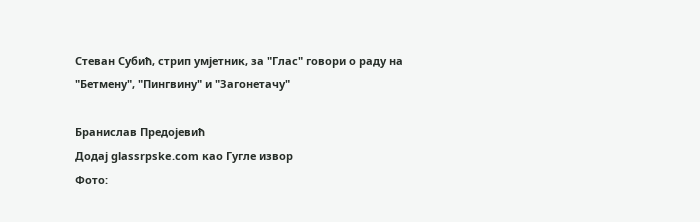Стеван Субић, стрип умјетник, за "Глас" говори о раду на "Бетмену", "Пингвину" и "Загонетачу"

Бранислав Предојевић
Додај glassrpske.com као Гугле извор
Фото: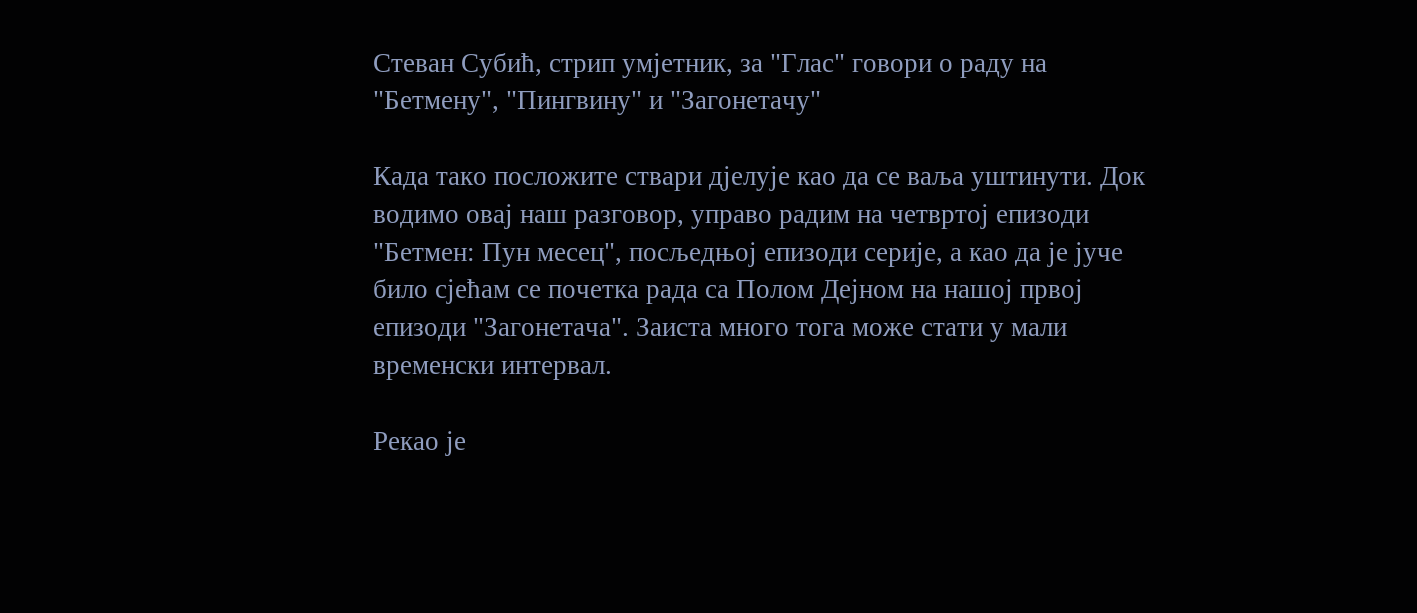Стеван Субић, стрип умјетник, за "Глас" говори о раду на "Бетмену", "Пингвину" и "Загонетачу"

Када тако посложите ствари дјелује као да се ваља уштинути. Док водимо овај наш разговор, управо радим на четвртој епизоди "Бетмен: Пун месец", посљедњој епизоди серије, а као да је јуче било сјећам се почетка рада са Полом Дејном на нашој првој епизоди "Загонетача". Заиста много тога може стати у мали временски интервал.

Рекао је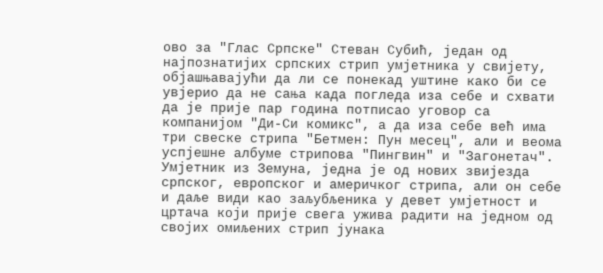ово за "Глас Српске" Стеван Субић, један од најпознатијих српских стрип умјетника у свијету, објашњавајући да ли се понекад уштине како би се увјерио да не сања када погледа иза себе и схвати да је прије пар година потписао уговор са компанијом "Ди-Си комикс", а да иза себе већ има три свеске стрипа "Бетмен: Пун месец", али и веома успјешне албуме стрипова "Пингвин" и "Загонетач". Умјетник из Земуна, једна је од нових звијезда српског, европског и америчког стрипа, али он себе и даље види као заљубљеника у девет умјетност и цртача који прије свега ужива радити на једном од својих омиљених стрип јунака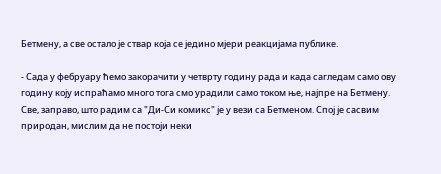Бетмену, а све остало је ствар која се једино мјери реакцијама публике.

- Сада у фебруару ћемо закорачити у четврту годину рада и када сагледам само ову годину коју испраћамо много тога смо урадили само током ње, најпре на Бетмену. Све, заправо, што радим са "Ди-Си комикс" је у вези са Бетменом. Спој је сасвим природан, мислим да не постоји неки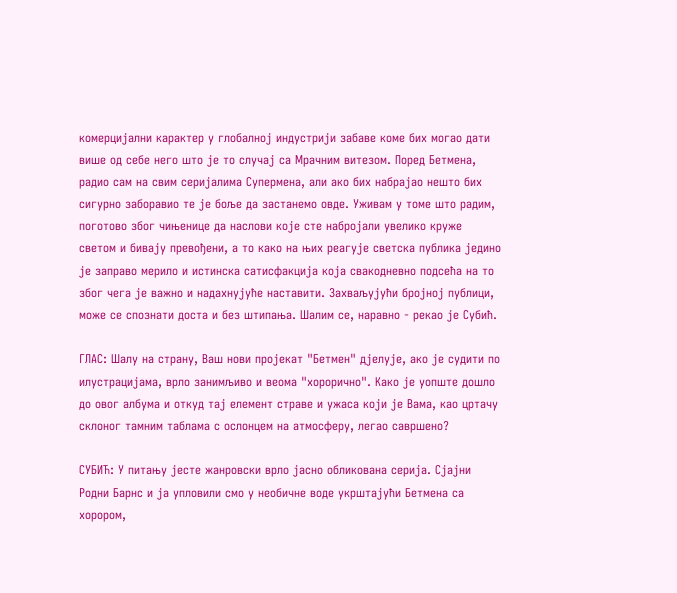комерцијални карактер у глобалној индустрији забаве коме бих могао дати више од себе него што је то случај са Мрачним витезом. Поред Бетмена, радио сам на свим серијалима Супермена, али ако бих набрајао нешто бих сигурно заборавио те је боље да застанемо овде. Уживам у томе што радим, поготово због чињенице да наслови које сте набројали увелико круже светом и бивају превођени, а то како на њих реагује светска публика једино је заправо мерило и истинска сатисфакција која свакодневно подсећа на то због чега је важно и надахнујуће наставити. Захваљујући бројној публици, може се спознати доста и без штипања. Шалим се, наравно - рекао је Субић.

ГЛАС: Шалу на страну, Ваш нови пројекат "Бетмен" дјелује, ако је судити по илустрацијама, врло занимљиво и веома "хорорично". Како је уопште дошло до овог албума и откуд тај елемент страве и ужаса који је Вама, као цртачу склоног тамним таблама с ослонцем на атмосферу, легао савршено?

СУБИЋ: У питању јесте жанровски врло јасно обликована серија. Сјајни Родни Барнс и ја упловили смо у необичне воде укрштајући Бетмена са хорором,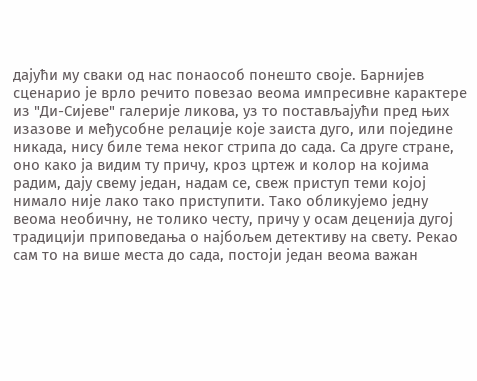дајући му сваки од нас понаособ понешто своје. Барнијев сценарио је врло речито повезао веома импресивне карактере из "Ди-Сијеве" галерије ликова, уз то постављајући пред њих изазове и међусобне релације које заиста дуго, или поједине никада, нису биле тема неког стрипа до сада. Са друге стране, оно како ја видим ту причу, кроз цртеж и колор на којима радим, дају свему један, надам се, свеж приступ теми којој нимало није лако тако приступити. Тако обликујемо једну веома необичну, не толико честу, причу у осам деценија дугој традицији приповедања о најбољем детективу на свету. Рекао сам то на више места до сада, постоји један веома важан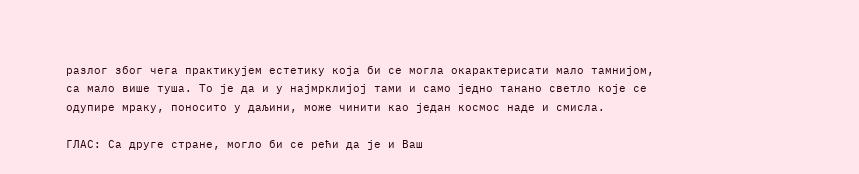разлог због чега практикујем естетику која би се могла окарактерисати мало тамнијом, са мало више туша. То је да и у најмрклијој тами и само једно танано светло које се одупире мраку, поносито у даљини, може чинити као један космос наде и смисла.

ГЛАС: Са друге стране, могло би се рећи да је и Ваш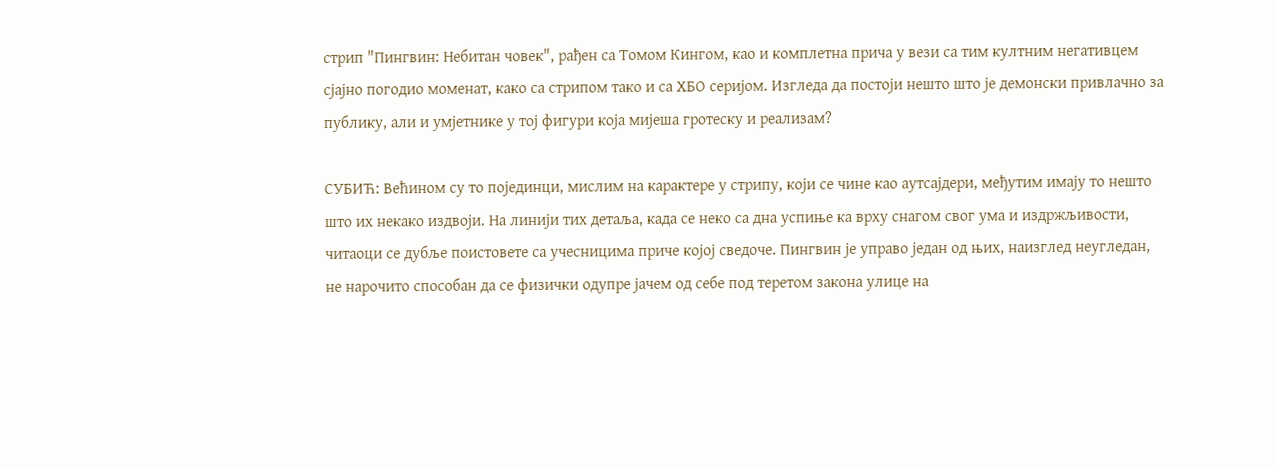стрип "Пингвин: Небитан човек", рађен са Томом Кингом, као и комплетна прича у вези са тим култним негативцем сјајно погодио моменат, како са стрипом тако и са ХБО серијом. Изгледа да постоји нешто што је демонски привлачно за публику, али и умјетнике у тој фигури која мијеша гротеску и реализам?

СУБИЋ: Већином су то појединци, мислим на карактере у стрипу, који се чине као аутсајдери, међутим имају то нешто што их некако издвоји. На линији тих детаља, када се неко са дна успиње ка врху снагом свог ума и издржљивости, читаоци се дубље поистовете са учесницима приче којој сведоче. Пингвин је управо један од њих, наизглед неугледан, не нарочито способан да се физички одупре јачем од себе под теретом закона улице на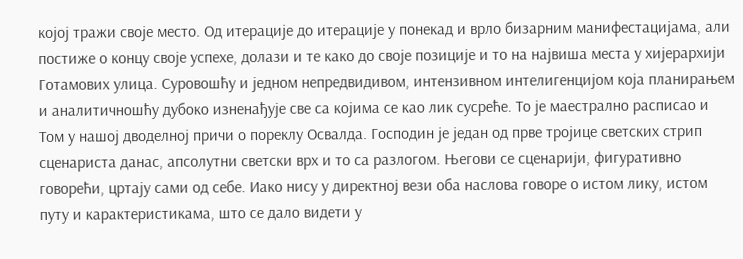којој тражи своје место. Од итерације до итерације у понекад и врло бизарним манифестацијама, али постиже о концу своје успехе, долази и те како до своје позиције и то на највиша места у хијерархији Готамових улица. Суровошћу и једном непредвидивом, интензивном интелигенцијом која планирањем и аналитичношћу дубоко изненађује све са којима се као лик сусреће. То је маестрално расписао и Том у нашој дводелној причи о пореклу Освалда. Господин је један од прве тројице светских стрип сценариста данас, апсолутни светски врх и то са разлогом. Његови се сценарији, фигуративно говорећи, цртају сами од себе. Иако нису у директној вези оба наслова говоре о истом лику, истом путу и карактеристикама, што се дало видети у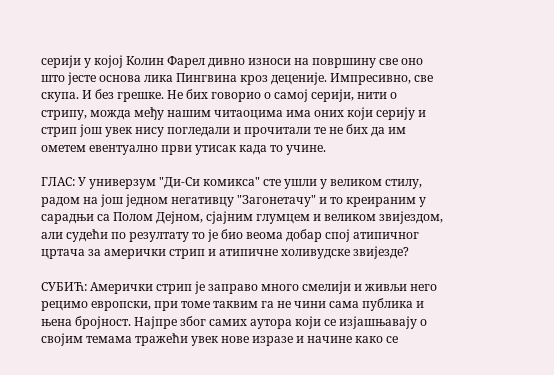серији у којој Колин Фарел дивно износи на површину све оно што јесте основа лика Пингвина кроз деценије. Импресивно, све скупа. И без грешке. Не бих говорио о самој серији, нити о стрипу, можда међу нашим читаоцима има оних који серију и стрип још увек нису погледали и прочитали те не бих да им ометем евентуално први утисак када то учине.

ГЛАС: У универзум "Ди-Си комикса" сте ушли у великом стилу, радом на још једном негативцу "Загонетачу" и то креираним у сарадњи са Полом Дејном, сјајним глумцем и великом звијездом, али судећи по резултату то је био веома добар спој атипичног цртача за амерички стрип и атипичне холивудске звијезде?

СУБИЋ: Амерички стрип је заправо много смелији и живљи него рецимо европски, при томе таквим га не чини сама публика и њена бројност. Најпре због самих аутора који се изјашњавају о својим темама тражећи увек нове изразе и начине како се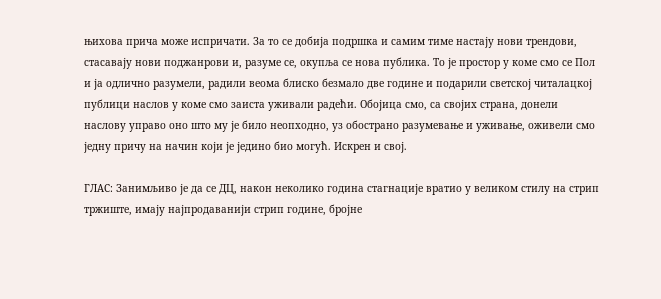њихова прича може испричати. За то се добија подршка и самим тиме настају нови трендови, стасавају нови поджанрови и, разуме се, окупља се нова публика. То је простор у коме смо се Пол и ја одлично разумели, радили веома блиско безмало две године и подарили светској читалацкој публици наслов у коме смо заиста уживали радећи. Обојица смо, са својих страна, донели наслову управо оно што му је било неопходно, уз обострано разумевање и уживање, оживели смо једну причу на начин који је једино био могућ. Искрен и свој.

ГЛАС: Занимљиво је да се ДЦ, након неколико година стагнације вратио у великом стилу на стрип тржиште, имају најпродаванији стрип године, бројне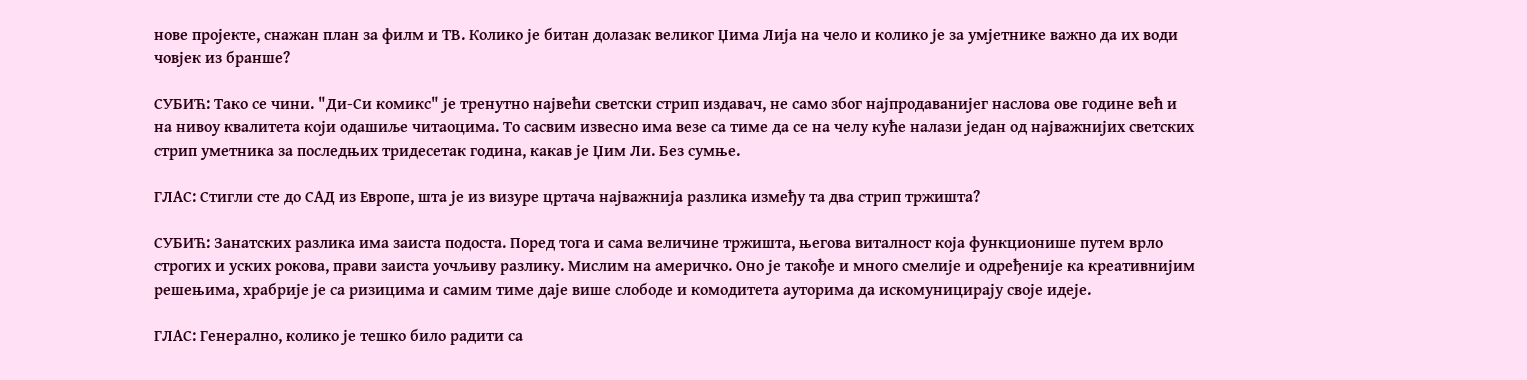нове пројекте, снажан план за филм и ТВ. Колико је битан долазак великог Џима Лија на чело и колико је за умјетнике важно да их води човјек из бранше?

СУБИЋ: Тако се чини. "Ди-Си комикс" је тренутно највећи светски стрип издавач, не само због најпродаванијег наслова ове године већ и на нивоу квалитета који одашиље читаоцима. То сасвим извесно има везе са тиме да се на челу куће налази један од најважнијих светских стрип уметника за последњих тридесетак година, какав је Џим Ли. Без сумње.

ГЛАС: Стигли сте до САД из Европе, шта је из визуре цртача најважнија разлика између та два стрип тржишта?

СУБИЋ: Занатских разлика има заиста подоста. Поред тога и сама величине тржишта, његова виталност која функционише путем врло строгих и уских рокова, прави заиста уочљиву разлику. Мислим на америчко. Оно је такође и много смелије и одређеније ка креативнијим решењима, храбрије је са ризицима и самим тиме даје више слободе и комодитета ауторима да искомуницирају своје идеје.

ГЛАС: Генерално, колико је тешко било радити са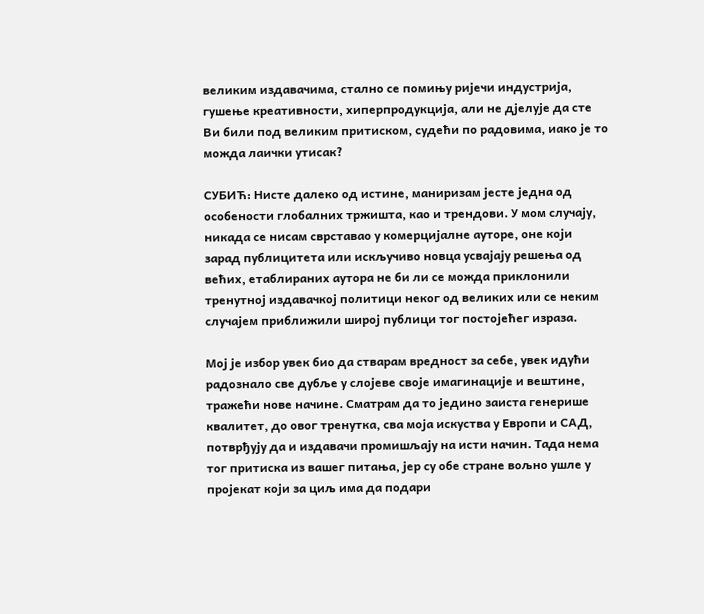великим издавачима, стално се помињу ријечи индустрија, гушење креативности, хиперпродукција, али не дјелује да сте Ви били под великим притиском, судећи по радовима, иако је то можда лаички утисак?

СУБИЋ: Нисте далеко од истине, маниризам јесте једна од особености глобалних тржишта, као и трендови. У мом случају, никада се нисам сврставао у комерцијалне ауторе, оне који зарад публицитета или искључиво новца усвајају решења од већих, етаблираних аутора не би ли се можда приклонили тренутној издавачкој политици неког од великих или се неким случајем приближили широј публици тог постојећег израза.

Мој је избор увек био да стварам вредност за себе, увек идући радознало све дубље у слојеве своје имагинације и вештине, тражећи нове начине. Сматрам да то једино заиста генерише квалитет, до овог тренутка, сва моја искуства у Европи и САД, потврђују да и издавачи промишљају на исти начин. Тада нема тог притиска из вашег питања, јер су обе стране вољно ушле у пројекат који за циљ има да подари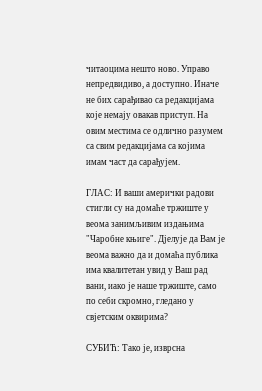читаоцима нешто ново. Управо непредвидиво, а доступно. Иначе не бих сарађивао са редакцијама које немају овакав приступ. На овим местима се одлично разумем са свим редакцијама са којима имам част да сарађујем.

ГЛАС: И ваши амерички радови стигли су на домаће тржиште у веома занимљивим издањима "Чаробне књиге". Дјелује да Вам је веома важно да и домаћа публика има квалитетан увид у Ваш рад вани, иако је наше тржиште, само по себи скромно, гледано у свјетским оквирима?

СУБИЋ: Тако је, изврсна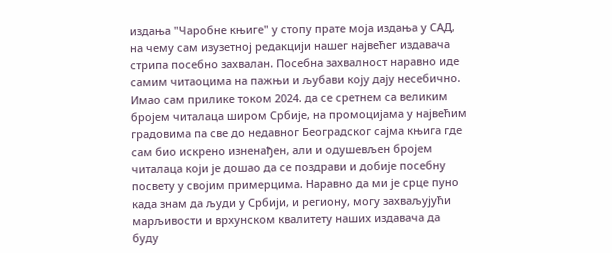издања "Чаробне књиге" у стопу прате моја издања у САД, на чему сам изузетној редакцији нашег највећег издавача стрипа посебно захвалан. Посебна захвалност наравно иде самим читаоцима на пажњи и љубави коју дају несебично. Имао сам прилике током 2024. да се сретнем са великим бројем читалаца широм Србије, на промоцијама у највећим градовима па све до недавног Београдског сајма књига где сам био искрено изненађен, али и одушевљен бројем читалаца који је дошао да се поздрави и добије посебну посвету у својим примерцима. Наравно да ми је срце пуно када знам да људи у Србији, и региону, могу захваљујући марљивости и врхунском квалитету наших издавача да буду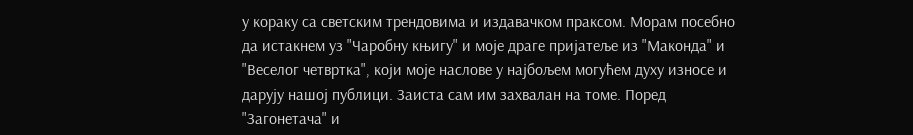у кораку са светским трендовима и издавачком праксом. Морам посебно да истакнем уз "Чаробну књигу" и моје драге пријатеље из "Маконда" и "Веселог четвртка", који моје наслове у најбољем могућем духу износе и дарују нашој публици. Заиста сам им захвалан на томе. Поред "Загонетача" и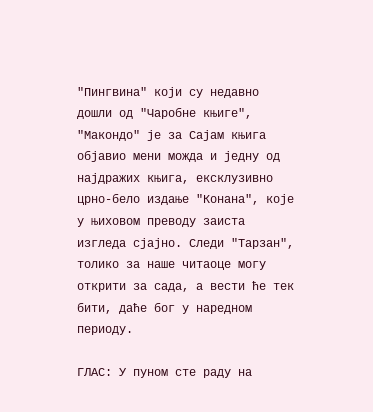"Пингвина" који су недавно дошли од "Чаробне књиге", "Макондо" је за Сајам књига објавио мени можда и једну од најдражих књига, ексклузивно црно-бело издање "Конана", које у њиховом преводу заиста изгледа сјајно. Следи "Тарзан", толико за наше читаоце могу открити за сада, а вести ће тек бити, даће бог у наредном периоду.

ГЛАС: У пуном сте раду на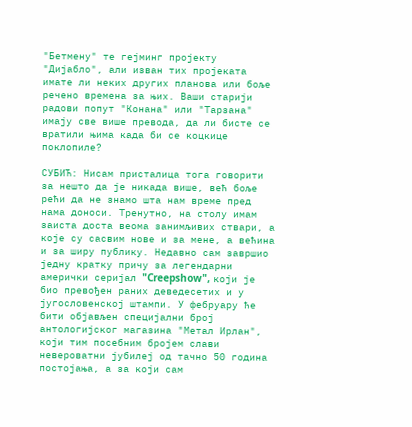"Бетмену" те гејминг пројекту "Дијабло", али изван тих пројеката имате ли неких других планова или боље речено времена за њих. Ваши старији радови попут "Конана" или "Тарзана" имају све више превода, да ли бисте се вратили њима када би се коцкице поклопиле?

СУБИЋ: Нисам присталица тога говорити за нешто да је никада више, већ боље рећи да не знамо шта нам време пред нама доноси. Тренутно, на столу имам заиста доста веома занимљивих ствари, а које су сасвим нове и за мене, а већина и за ширу публику. Недавно сам завршио једну кратку причу за легендарни амерички серијал "Creepshow", који је био превођен раних деведесетих и у југословенској штампи. У фебруару ће бити објављен специјални број антологијског магазина "Метал Ирлан", који тим посебним бројем слави невероватни јубилеј од тачно 50 година постојања, а за који сам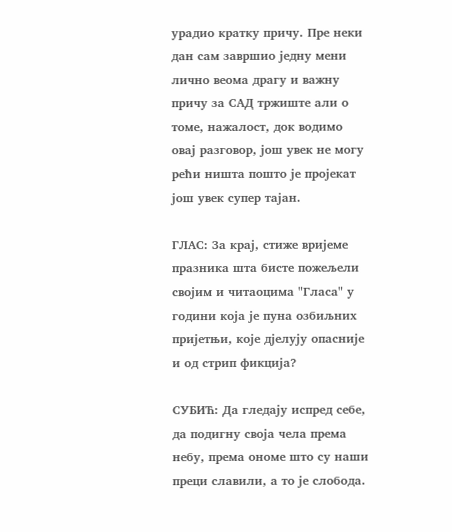урадио кратку причу. Пре неки дан сам завршио једну мени лично веома драгу и важну причу за САД тржиште али о томе, нажалост, док водимо овај разговор, још увек не могу рећи ништа пошто је пројекат још увек супер тајан.

ГЛАС: За крај, стиже вријеме празника шта бисте пожељели својим и читаоцима "Гласа" у години која је пуна озбиљних пријетњи, које дјелују опасније и од стрип фикција?

СУБИЋ: Да гледају испред себе, да подигну своја чела према небу, према ономе што су наши преци славили, а то је слобода.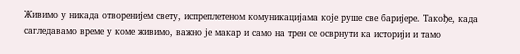Живимо у никада отворенијем свету, испреплетеном комуникацијама које руше све баријере. Такође, када сагледавамо време у коме живимо, важно је макар и само на трен се осврнути ка историји и тамо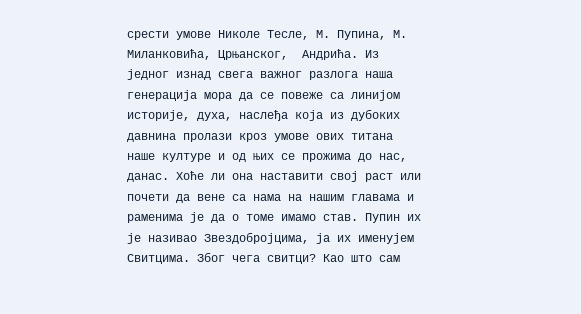срести умове Николе Тесле, М. Пупина, М. Миланковића, Црњанског,  Андрића. Из једног изнад свега важног разлога наша генерација мора да се повеже са линијом историје, духа, наслеђа која из дубоких давнина пролази кроз умове ових титана наше културе и од њих се прожима до нас, данас. Хоће ли она наставити свој раст или почети да вене са нама на нашим главама и раменима је да о томе имамо став. Пупин их је називао Звездобројцима, ја их именујем Свитцима. Због чега свитци? Као што сам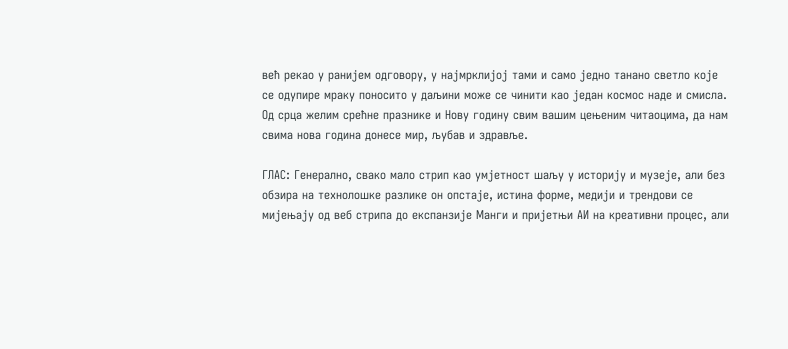већ рекао у ранијем одговору, у најмрклијој тами и само једно танано светло које се одупире мраку поносито у даљини може се чинити као један космос наде и смисла. Од срца желим срећне празнике и Нову годину свим вашим цењеним читаоцима, да нам свима нова година донесе мир, љубав и здравље.

ГЛАС: Генерално, свако мало стрип као умјетност шаљу у историју и музеје, али без обзира на технолошке разлике он опстаје, истина форме, медији и трендови се мијењају од веб стрипа до експанзије Манги и пријетњи АИ на креативни процес, али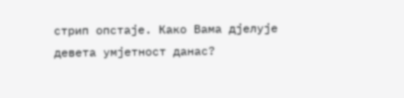стрип опстаје. Како Вама дјелује девета умјетност данас?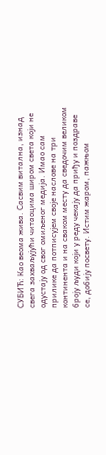СУБИЋ: Као веома жива. Сасвим витална, изнад свега захваљујући читаоцима широм света који не одустају од свог омиљеног медија. Имао сам прилике да потписујем своје наслове на три континента и на сваком месту да сведочим великом броју људи који у реду чекају да приђу и поздраве се, добију посвету. Истим жаром, пажњом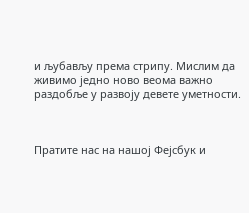и љубављу према стрипу. Мислим да живимо једно ново веома важно раздобље у развоју девете уметности.



Пратите нас на нашој Фејсбук и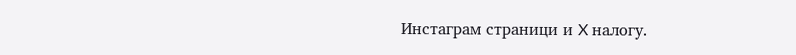Инстаграм страници и X налогу.